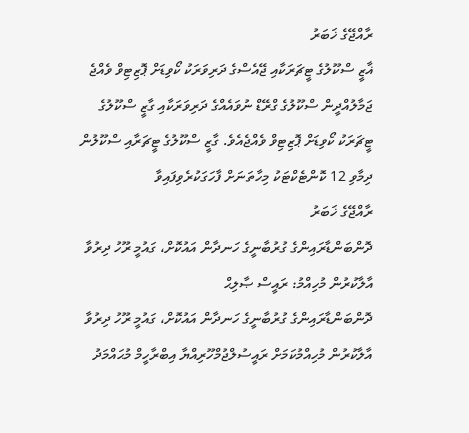ރާއްޖޭގެ ޚަބަރު
ޣާޒީ ސްކޫލުގެ ޓީޗަރަކާއި ޖޭއެސްގެ ދަރިވަރަކު ކޯވިޑަށް ޕޮޒިޓިވް ވެއްޖެ
ޖަމާލުއްދީން ސްކޫލުގެ ގްރޭޑް ނުވައެއްގެ ދަރިވަރަކާއި ގާޒީ ސްކޫލުގެ ޓީޗަރަކު ކޯވިޑަށް ޕޮޒިޓިވް ވެއްޖެއެވެ. ގާޒީ ސްކޫލުގެ ޓީޗަރާއި ސްކޫލުން ދިމާވި 12 ކޮންޓެކްޓަކު މިހާތަނަށް ފާހަގަކުރެވިފައިވާ
ރާއްޖޭގެ ޚަބަރު
ދޮންބަންޑާރައިންގެ ގުރުބާނީގެ ހަނދާން އައުކޮށް، ގައުމީ ރޫހު ދިރުވާ އާލާކުރުން މުހިއްމު: ރައީސް ޞާލިޙް
ދޮންބަންޑާރައިންގެ ގުރުބާނީގެ ހަނދާން އައުކޮށް، ގައުމީ ރޫހު ދިރުވާ އާލާކުރުން މުހިއްމުކަމަށް ރައީސުލްޖުމްހޫރިއްޔާ އިބްރާހީމް މުޙައްމަދު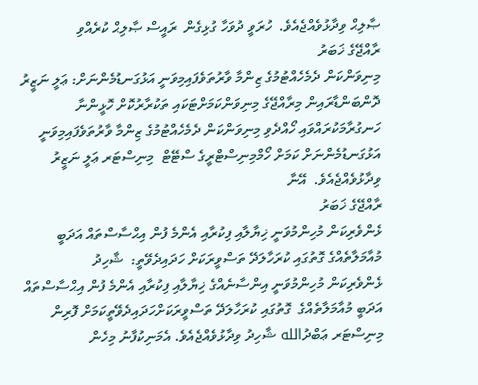ޞާލިޙް ވިދާޅުވެއްޖެއެވެ.  ހުރަވީ ދުވަހާ ގުޅިގެން  ރައީސް ޞާލިޙް ކުރެއްވި
ރާއްޖޭގެ ޚަބަރު
މިނިވަންކަން ދެމެހެއްޓުމުގެ ޒިންމާ ވާރުތަވެފައިމިވަނީ އަޅުގަނޑުމެންނަށް: ޢަލީ ނަޒީރު
ދޮންބަންޑާރައިން މިރާއްޖޭގެ މިނިވަންކަމަށްޓަކައި ތަކުރާރުކޮށް ހޮޅީންނާ ހަނގުރާމަކުރައްވައި ހޯއްދެވި މިނިވަންކަން ދެމެހެއްޓުމުގެ ޒިންމާ ވާރުތަވެފައިމިވަނީ އަޅުގަނޑުމެންނަށް ކަމަށް ހޯމްމިނިސްޓްރީގެ ސްޓޭޓް  މިނިސްޓަރ ޢަލީ ނަޒީރު ވިދާޅުވެއްޖެއެވެ.  އޭނާ
ރާއްޖޭގެ ޚަބަރު
ޅެންވެރިކަން މުހިންމުވަނީ ޚިޔާލާއި ފިކުރާއި އެންމެ ފުން އިޙްސާސްތައް އަދަބީ މުއާމަލާތެއްގެ ގޮތުގައި ކުރަހާލަދޭ ތަސްވީރަކަށް ހަދައިދެވޭތީ:  ޝާހިދު
ޅެންވެރިކަން މުހިންމުވަނީ އިންސާނެއްގެ ޚިޔާލާއި ފިކުރާއި އެންމެ ފުން އިޙްސާސްތައް އަދަބީ މުއާމަލާތެއްގެ  ގޮތުގައި ކުރަހާލަދޭ ތަސްވީރަކަށްހަދައިދެވޭތީކަމަށް ފޮރިން މިނިސްޓަރ ޢަބްދުالله ޝާހިދު ވިދާޅުވެއްޖެއެވެ. އެމަނިކުފާނު މިހެން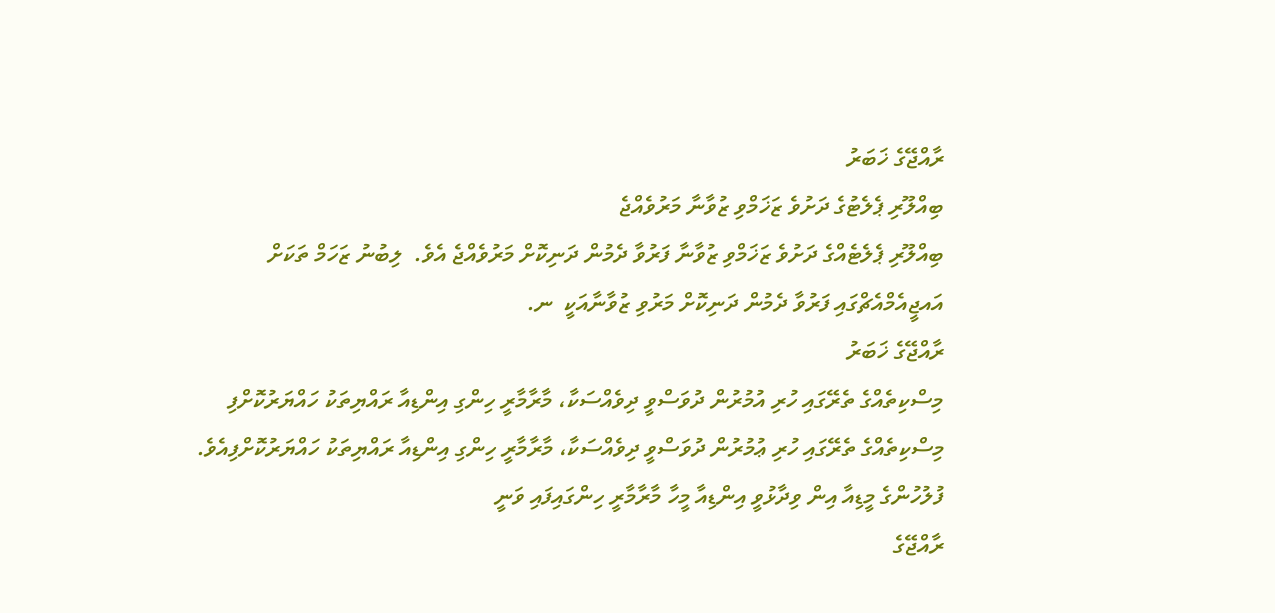ރާއްޖޭގެ ޚަބަރު
ބިއްލޫރި ޕެލެޓުގެ ދަށުވެ ޒަޚަމްވި ޒުވާނާ މަރުވެއްޖެ
ބިއްލޫރި ޕެލެޓެއްގެ ދަށުވެ ޒަޚަމްވި ޒުވާނާ ފަރުވާ ދެމުން ދަނިކޮށް މަރުވެއްޖެ އެވެ.  ލިބުނު ޒަހަމް ތަކަށް އައޖީއެމްއެޗްގައި ފަރުވާ ދެމުން ދަނިކޮށް މަރުވި ޒުވާނާއަކީ  ނ.
ރާއްޖޭގެ ޚަބަރު
މިސްކިތެއްގެ ތެރޭގައި ހުރި އުމުރުން ދުވަސްވީ ދިވެއްސަކާ، މާރާމާރީ ހިންގި އިންޑިއާ ރައްޔިތަކު ހައްޔަރުކޮށްފި
މިސްކިތެއްގެ ތެރޭގައި ހުރި ޢުމުރުން ދުވަސްވީ ދިވެއްސަކާ، މާރާމާރީ ހިންގި އިންޑިއާ ރައްޔިތަކު ހައްޔަރުކޮށްފިއެވެ. ފުލުހުންގެ މީޑިއާ އިން ވިދާޅުވީ އިންޑިއާ މީހާ މާރާމާރީ ހިންގައިފައި ވަނީ
ރާއްޖޭގެ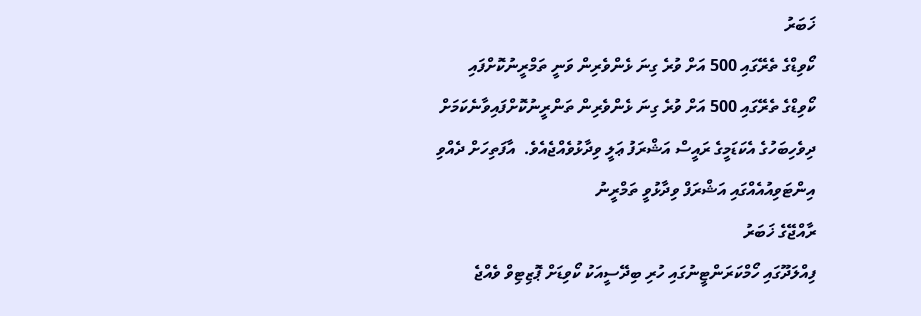ޚަބަރު
ކޯވިޑްގެ ތެރޭގައި 500 އަށް ވުރެ ގިނަ ޅެންވެރިން ވަނީ ތަމްރީނުކޮށްފައި
ކޯވިޑްގެ ތެރޭގައި 500 އަށް ވުރެ ގިނަ ޅެންވެރިން ތަންރީނުކޮށްފައިވާނެކަމަށް ދިވެހިބަހުގެ އެކަޑަމީގެ ރައީސް އަޝްރަފު ޢަލީ ވިދާޅުވެއްޖެއެވެ.  އާފަތިހަށް ދެއްވި އިންޓަވިއުއެއްގައި އަޝްރަފް ވިދާޅުވީ ތަމްރީނު
ރާއްޖޭގެ ޚަބަރު
ފިއްލަދޫގައި ހޯމްކަރަންޓީނުގައި ހުރި ބިދޭސީއަކު ކޯވިޑަށް ޕޮޒިޓިވް ވެއްޖެ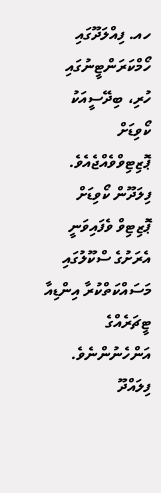ހއ. ފިއްލަދޫގައި ހޯމްކަރަންޓީނުގައި ހުރި، ބިދޭސީއަކު ކޯވިޑަށް ޕޮޒިޓިވްވެއްޖެއެވެ.  ފިލަދޫން ކޯވިޑަށް ޕޮޒިޓިވް ވެފައިވަނީ އެރަށުގެ ސްކޫލުގައި މަސައްކަތްކުރާ އިންޑިއާ ޓީޗަރެއްގެ އަންހެނުންނެވެ. ފިލައްދޫ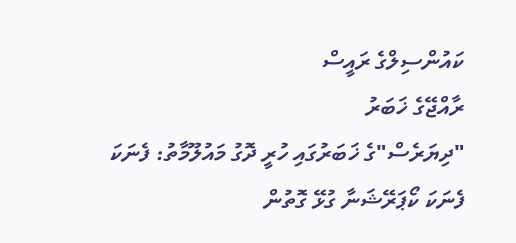ކައުންސިލްގެ ރައީސް
ރާއްޖޭގެ ޚަބަރު
"ދިޔަރެސް"ގެ ޚަބަރުގައި ހުރީ ދޮގު މައުލޫމާތު: ފެނަކަ
ފެނަކަ ކޯޕަރޭޝަނާ ގުޅޭ ގޮތުން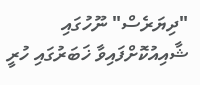"ދިޔަރެސް" ނޫހުގައި ޝާއިއުކޮށްފައިވާ ޚަބަރުގައި ހުރީ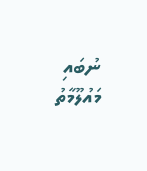ނުބައި މައުލޫމާތު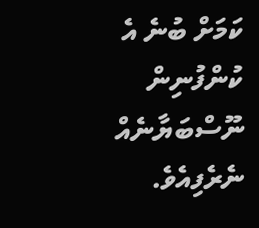ކަމަށް ބުނެ އެ ކުންފުނިން ނޫސްބަޔާނެއް ނެރެފިއެވެ.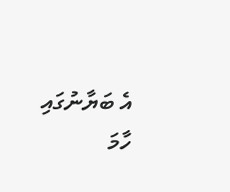އެ ބަޔާނުގައި ހާމަ